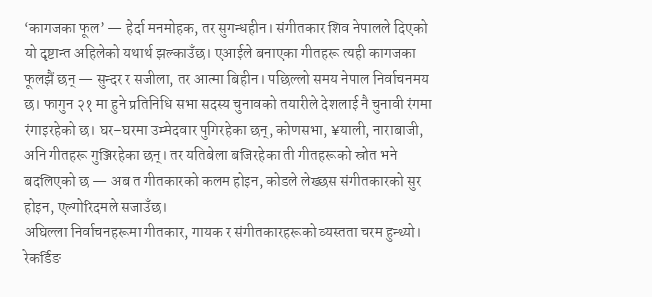‘कागजका फूल’ — हेर्दा मनमोहक, तर सुगन्धहीन। संगीतकार शिव नेपालले दिएको यो दृष्टान्त अहिलेको यथार्थ झल्काउँछ। एआईले बनाएका गीतहरू त्यही कागजका फूलझैं छन् — सुन्दर र सजीला, तर आत्मा बिहीन। पछिल्लो समय नेपाल निर्वाचनमय छ। फागुन २१ मा हुने प्रतिनिधि सभा सदस्य चुनावको तयारीले देशलाई नै चुनावी रंगमा रंगाइरहेको छ। घर–घरमा उम्मेदवार पुगिरहेका छन्, कोणसभा, ¥याली, नाराबाजी, अनि गीतहरू गुञ्जिरहेका छन्। तर यतिबेला बजिरहेका ती गीतहरूको स्रोत भने बदलिएको छ — अब त गीतकारको कलम होइन, कोडले लेख्छस संगीतकारको सुर होइन, एल्गोरिदमले सजाउँछ।
अघिल्ला निर्वाचनहरूमा गीतकार, गायक र संगीतकारहरूको व्यस्तता चरम हुन्थ्यो। रेकर्डिङ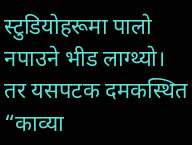स्टुडियोहरूमा पालो नपाउने भीड लाग्थ्यो। तर यसपटक दमकस्थित “काव्या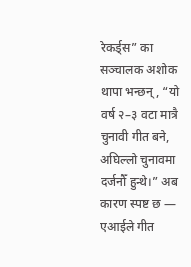रेकर्ड्स” का सञ्चालक अशोक थापा भन्छन्, “यो वर्ष २–३ वटा मात्रै चुनावी गीत बने, अघिल्लो चुनावमा दर्जनौँ हुन्थे।” अब कारण स्पष्ट छ — एआईले गीत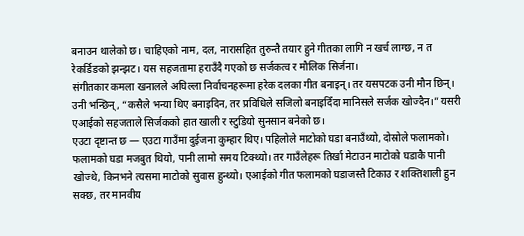बनाउन थालेको छ। चाहिएको नाम, दल, नारासहित तुरुन्तै तयार हुने गीतका लागि न खर्च लाग्छ, न त रेकर्डिङको झन्झट। यस सहजतामा हराउँदै गएको छ सर्जकत्व र मौलिक सिर्जना।
संगीतकार कमला खनालले अघिल्ला निर्वाचनहरूमा हरेक दलका गीत बनाइन्। तर यसपटक उनी मौन छिन्। उनी भन्छिन्, “कसैले भन्या थिए बनाइदिन, तर प्रविधिले सजिलो बनाइदिँदा मानिसले सर्जक खोज्दैन।” यसरी एआईको सहजताले सिर्जकको हात खाली र स्टुडियो सुनसान बनेको छ।
एउटा दृष्टान्त छ — एउटा गाउँमा दुईजना कुम्हार थिए। पहिलोले माटोको घडा बनाउँथ्यो, दोस्रोले फलामको। फलामको घडा मजबुत थियो, पानी लामो समय टिक्थ्यो। तर गाउँलेहरू तिर्खा मेटाउन माटोको घडाकै पानी खोज्थे, किनभने त्यसमा माटोको सुवास हुन्थ्यो। एआईको गीत फलामको घडाजस्तै टिकाउ र शक्तिशाली हुन सक्छ, तर मानवीय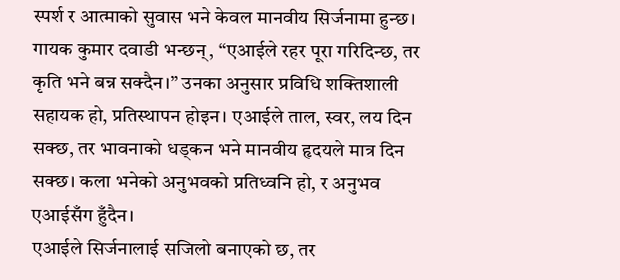स्पर्श र आत्माको सुवास भने केवल मानवीय सिर्जनामा हुन्छ।
गायक कुमार दवाडी भन्छन्, “एआईले रहर पूरा गरिदिन्छ, तर कृति भने बन्न सक्दैन।” उनका अनुसार प्रविधि शक्तिशाली सहायक हो, प्रतिस्थापन होइन। एआईले ताल, स्वर, लय दिन सक्छ, तर भावनाको धड्कन भने मानवीय हृदयले मात्र दिन सक्छ। कला भनेको अनुभवको प्रतिध्वनि हो, र अनुभव एआईसँग हुँदैन।
एआईले सिर्जनालाई सजिलो बनाएको छ, तर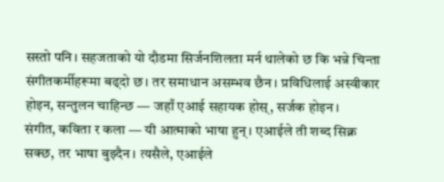सस्तो पनि। सहजताको यो दौडमा सिर्जनशिलता मर्न थालेको छ कि भन्ने चिन्ता संगीतकर्मीहरूमा बढ्दो छ। तर समाधान असम्भव छैन। प्रविधिलाई अस्वीकार होइन, सन्तुलन चाहिन्छ — जहाँ एआई सहायक होस्, सर्जक होइन।
संगीत, कविता र कला — यी आत्माको भाषा हुन्। एआईले ती शब्द सिक्न सक्छ, तर भाषा बुझ्दैन। त्यसैले, एआईले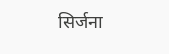सिर्जना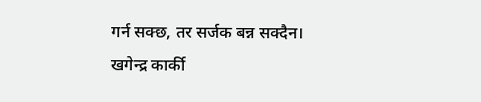गर्न सक्छ, तर सर्जक बन्न सक्दैन।
खगेन्द्र कार्की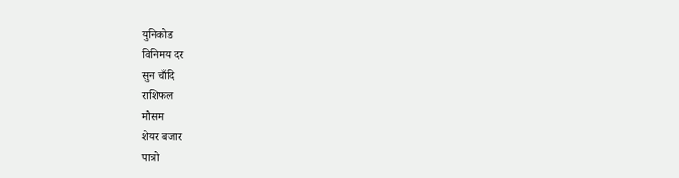युनिकोड
विनिमय दर
सुन चाँदि
राशिफल
मौसम
शेयर बजार
पात्रो